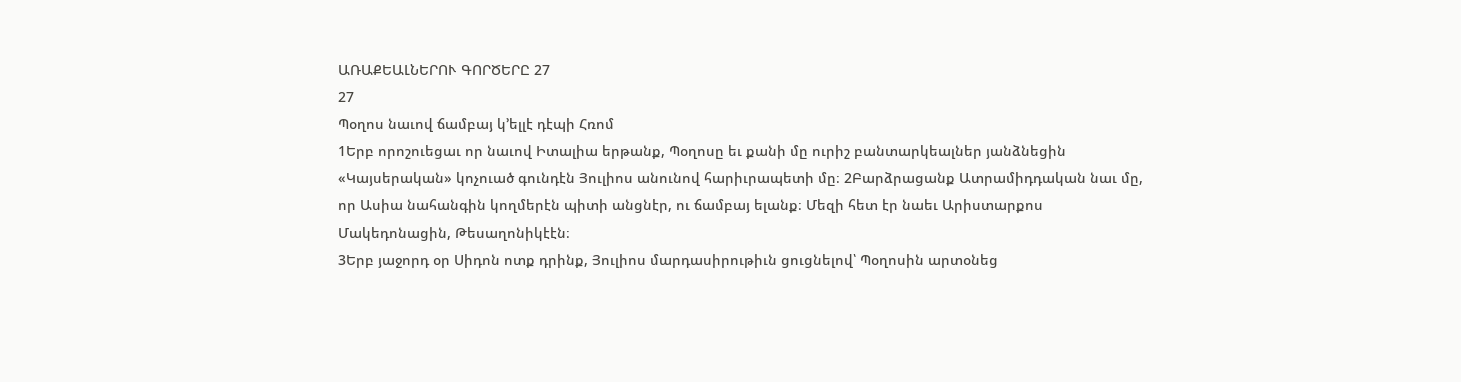ԱՌԱՔԵԱԼՆԵՐՈՒ ԳՈՐԾԵՐԸ 27
27
Պօղոս նաւով ճամբայ կ՚ելլէ դէպի Հռոմ
1Երբ որոշուեցաւ որ նաւով Իտալիա երթանք, Պօղոսը եւ քանի մը ուրիշ բանտարկեալներ յանձնեցին «Կայսերական» կոչուած գունդէն Յուլիոս անունով հարիւրապետի մը։ 2Բարձրացանք Ատրամիդդական նաւ մը, որ Ասիա նահանգին կողմերէն պիտի անցնէր, ու ճամբայ ելանք։ Մեզի հետ էր նաեւ Արիստարքոս Մակեդոնացին, Թեսաղոնիկէէն։
3Երբ յաջորդ օր Սիդոն ոտք դրինք, Յուլիոս մարդասիրութիւն ցուցնելով՝ Պօղոսին արտօնեց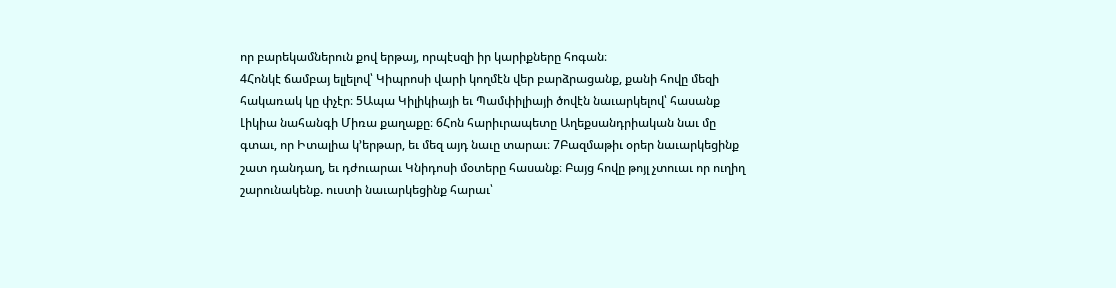որ բարեկամներուն քով երթայ, որպէսզի իր կարիքները հոգան։
4Հոնկէ ճամբայ ելլելով՝ Կիպրոսի վարի կողմէն վեր բարձրացանք, քանի հովը մեզի հակառակ կը փչէր։ 5Ապա Կիլիկիայի եւ Պամփիլիայի ծովէն նաւարկելով՝ հասանք Լիկիա նահանգի Միռա քաղաքը։ 6Հոն հարիւրապետը Աղեքսանդրիական նաւ մը գտաւ, որ Իտալիա կ՚երթար, եւ մեզ այդ նաւը տարաւ։ 7Բազմաթիւ օրեր նաւարկեցինք շատ դանդաղ, եւ դժուարաւ Կնիդոսի մօտերը հասանք։ Բայց հովը թոյլ չտուաւ որ ուղիղ շարունակենք. ուստի նաւարկեցինք հարաւ՝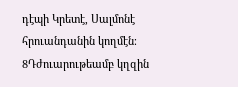դէպի Կրետէ, Սալմոնէ հրուանդանին կողմէն։ 8Դժուարութեամբ կղզին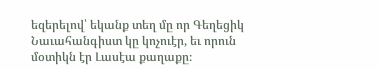եզերելով՝ եկանք տեղ մը որ Գեղեցիկ Նաւահանգիստ կը կոչուէր, եւ որուն մօտիկն էր Լասէա քաղաքը։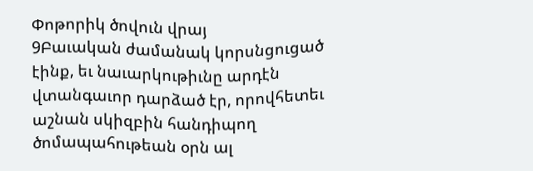Փոթորիկ ծովուն վրայ
9Բաւական ժամանակ կորսնցուցած էինք, եւ նաւարկութիւնը արդէն վտանգաւոր դարձած էր, որովհետեւ աշնան սկիզբին հանդիպող ծոմապահութեան օրն ալ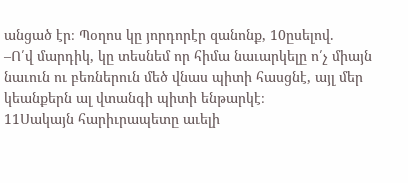անցած էր։ Պօղոս կը յորդորէր զանոնք, 10ըսելով.
–Ո՛վ մարդիկ, կը տեսնեմ որ հիմա նաւարկելը ո՛չ միայն նաւուն ու բեռներուն մեծ վնաս պիտի հասցնէ, այլ մեր կեանքերն ալ վտանգի պիտի ենթարկէ։
11Սակայն հարիւրապետը աւելի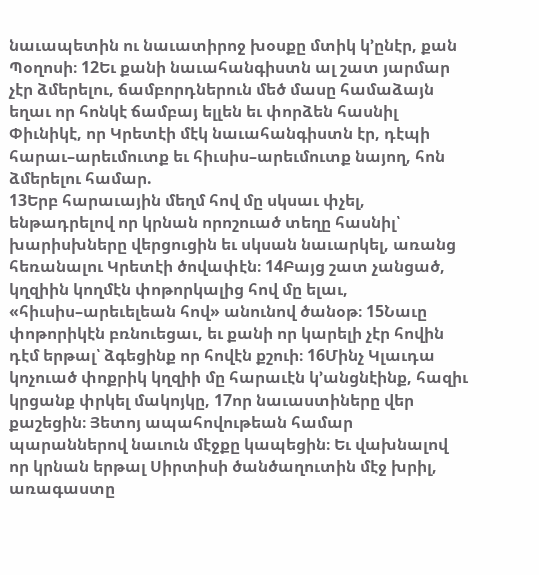նաւապետին ու նաւատիրոջ խօսքը մտիկ կ՚ընէր, քան Պօղոսի։ 12Եւ քանի նաւահանգիստն ալ շատ յարմար չէր ձմերելու, ճամբորդներուն մեծ մասը համաձայն եղաւ որ հոնկէ ճամբայ ելլեն եւ փորձեն հասնիլ Փիւնիկէ, որ Կրետէի մէկ նաւահանգիստն էր, դէպի հարաւ–արեւմուտք եւ հիւսիս–արեւմուտք նայող, հոն ձմերելու համար.
13Երբ հարաւային մեղմ հով մը սկսաւ փչել, ենթադրելով որ կրնան որոշուած տեղը հասնիլ՝ խարիսխները վերցուցին եւ սկսան նաւարկել, առանց հեռանալու Կրետէի ծովափէն։ 14Բայց շատ չանցած, կղզիին կողմէն փոթորկալից հով մը ելաւ, «հիւսիս–արեւելեան հով» անունով ծանօթ։ 15Նաւը փոթորիկէն բռնուեցաւ, եւ քանի որ կարելի չէր հովին դէմ երթալ՝ ձգեցինք որ հովէն քշուի։ 16Մինչ Կլաւդա կոչուած փոքրիկ կղզիի մը հարաւէն կ՚անցնէինք, հազիւ կրցանք փրկել մակոյկը, 17որ նաւաստիները վեր քաշեցին։ Յետոյ ապահովութեան համար պարաններով նաւուն մէջքը կապեցին։ Եւ վախնալով որ կրնան երթալ Սիրտիսի ծանծաղուտին մէջ խրիլ, առագաստը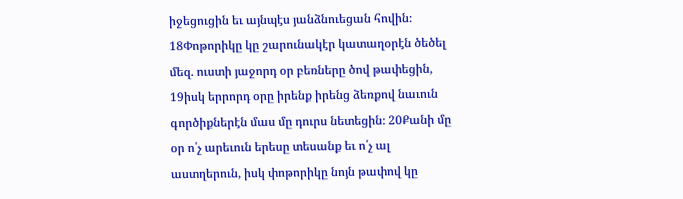իջեցուցին եւ այնպէս յանձնուեցան հովին։
18Փոթորիկը կը շարունակէր կատաղօրէն ծեծել մեզ. ուստի յաջորդ օր բեռները ծով թափեցին, 19իսկ երրորդ օրը իրենք իրենց ձեռքով նաւուն գործիքներէն մաս մը դուրս նետեցին։ 20Քանի մը օր ո՛չ արեւուն երեսը տեսանք եւ ո՛չ ալ աստղերուն, իսկ փոթորիկը նոյն թափով կը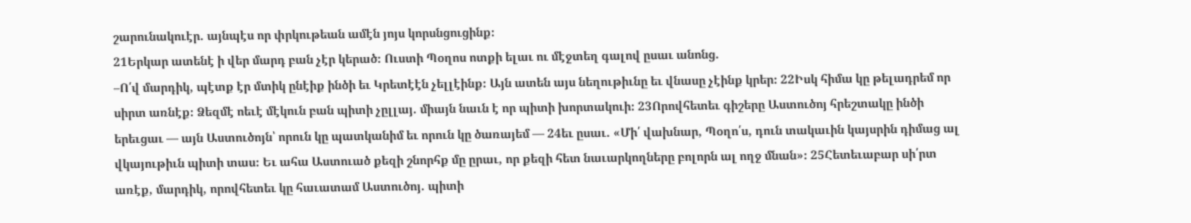շարունակուէր. այնպէս որ փրկութեան ամէն յոյս կորսնցուցինք։
21Երկար ատենէ ի վեր մարդ բան չէր կերած։ Ուստի Պօղոս ոտքի ելաւ ու մէջտեղ գալով ըսաւ անոնց.
–Ո՛վ մարդիկ, պէտք էր մտիկ ընէիք ինծի եւ Կրետէէն չելլէինք։ Այն ատեն այս նեղութիւնը եւ վնասը չէինք կրեր։ 22Իսկ հիմա կը թելադրեմ որ սիրտ առնէք։ Ձեզմէ ոեւէ մէկուն բան պիտի չըլլայ. միայն նաւն է որ պիտի խորտակուի։ 23Որովհետեւ գիշերը Աստուծոյ հրեշտակը ինծի երեւցաւ — այն Աստուծոյն՝ որուն կը պատկանիմ եւ որուն կը ծառայեմ — 24եւ ըսաւ. «Մի՛ վախնար, Պօղո՛ս, դուն տակաւին կայսրին դիմաց ալ վկայութիւն պիտի տաս։ Եւ ահա Աստուած քեզի շնորհք մը ըրաւ, որ քեզի հետ նաւարկողները բոլորն ալ ողջ մնան»։ 25Հետեւաբար սի՛րտ առէք, մարդիկ, որովհետեւ կը հաւատամ Աստուծոյ. պիտի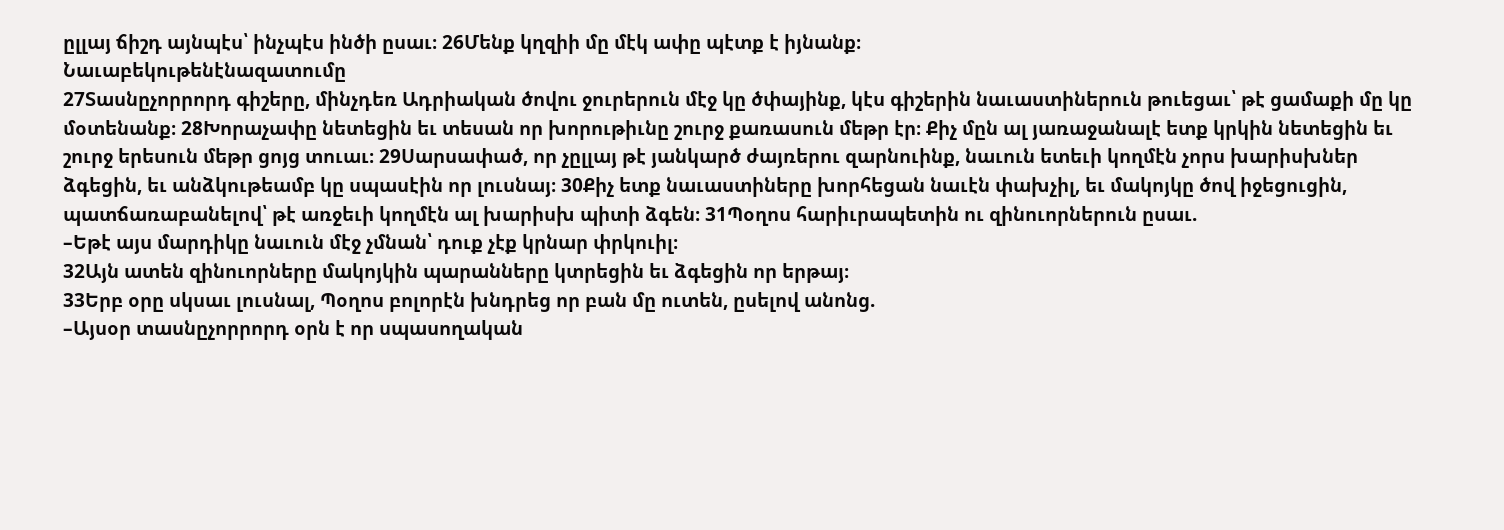ըլլայ ճիշդ այնպէս՝ ինչպէս ինծի ըսաւ։ 26Մենք կղզիի մը մէկ ափը պէտք է իյնանք։
Նաւաբեկութենէնազատումը
27Տասնըչորրորդ գիշերը, մինչդեռ Ադրիական ծովու ջուրերուն մէջ կը ծփայինք, կէս գիշերին նաւաստիներուն թուեցաւ՝ թէ ցամաքի մը կը մօտենանք։ 28Խորաչափը նետեցին եւ տեսան որ խորութիւնը շուրջ քառասուն մեթր էր։ Քիչ մըն ալ յառաջանալէ ետք կրկին նետեցին եւ շուրջ երեսուն մեթր ցոյց տուաւ։ 29Սարսափած, որ չըլլայ թէ յանկարծ ժայռերու զարնուինք, նաւուն ետեւի կողմէն չորս խարիսխներ ձգեցին, եւ անձկութեամբ կը սպասէին որ լուսնայ։ 30Քիչ ետք նաւաստիները խորհեցան նաւէն փախչիլ, եւ մակոյկը ծով իջեցուցին, պատճառաբանելով՝ թէ առջեւի կողմէն ալ խարիսխ պիտի ձգեն։ 31Պօղոս հարիւրապետին ու զինուորներուն ըսաւ.
–Եթէ այս մարդիկը նաւուն մէջ չմնան՝ դուք չէք կրնար փրկուիլ։
32Այն ատեն զինուորները մակոյկին պարանները կտրեցին եւ ձգեցին որ երթայ։
33Երբ օրը սկսաւ լուսնալ, Պօղոս բոլորէն խնդրեց որ բան մը ուտեն, ըսելով անոնց.
–Այսօր տասնըչորրորդ օրն է որ սպասողական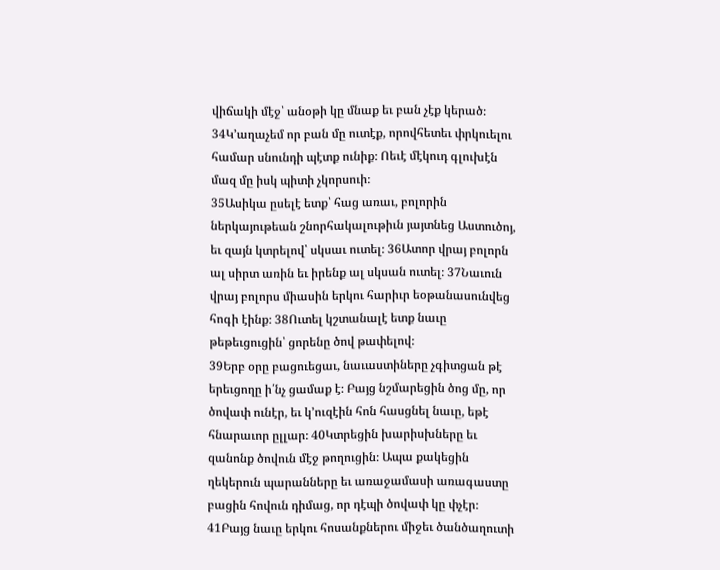վիճակի մէջ՝ անօթի կը մնաք եւ բան չէք կերած։ 34Կ՚աղաչեմ որ բան մը ուտէք, որովհետեւ փրկուելու համար սնունդի պէտք ունիք։ Ոեւէ մէկուդ գլուխէն մազ մը իսկ պիտի չկորսուի։
35Ասիկա ըսելէ ետք՝ հաց առաւ, բոլորին ներկայութեան շնորհակալութիւն յայտնեց Աստուծոյ, եւ զայն կտրելով՝ սկսաւ ուտել։ 36Ատոր վրայ բոլորն ալ սիրտ առին եւ իրենք ալ սկսան ուտել։ 37Նաւուն վրայ բոլորս միասին երկու հարիւր եօթանասունվեց հոգի էինք։ 38Ուտել կշտանալէ ետք նաւը թեթեւցուցին՝ ցորենը ծով թափելով։
39Երբ օրը բացուեցաւ, նաւաստիները չգիտցան թէ երեւցողը ի՛նչ ցամաք է։ Բայց նշմարեցին ծոց մը, որ ծովափ ունէր, եւ կ՚ուզէին հոն հասցնել նաւը, եթէ հնարաւոր ըլլար։ 40Կտրեցին խարիսխները եւ զանոնք ծովուն մէջ թողուցին։ Ապա քակեցին ղեկերուն պարանները եւ առաջամասի առագաստը բացին հովուն դիմաց, որ դէպի ծովափ կը փչէր։ 41Բայց նաւը երկու հոսանքներու միջեւ ծանծաղուտի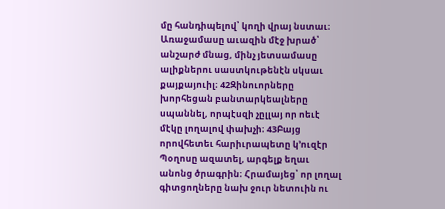մը հանդիպելով՝ կողի վրայ նստաւ։ Առաջամասը աւազին մէջ խրած՝ անշարժ մնաց, մինչ յետսամասը ալիքներու սաստկութենէն սկսաւ քայքայուիլ։ 42Զինուորները խորհեցան բանտարկեալները սպաննել, որպէսզի չըլլայ որ ոեւէ մէկը լողալով փախչի։ 43Բայց որովհետեւ հարիւրապետը կ՚ուզէր Պօղոսը ազատել, արգելք եղաւ անոնց ծրագրին։ Հրամայեց՝ որ լողալ գիտցողները նախ ջուր նետուին ու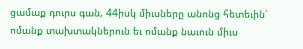ցամաք դուրս գան, 44իսկ միւսները անոնց հետեւին՝ ոմանք տախտակներուն եւ ոմանք նաւուն միւս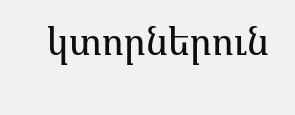կտորներուն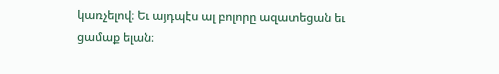կառչելով։ Եւ այդպէս ալ բոլորը ազատեցան եւ ցամաք ելան։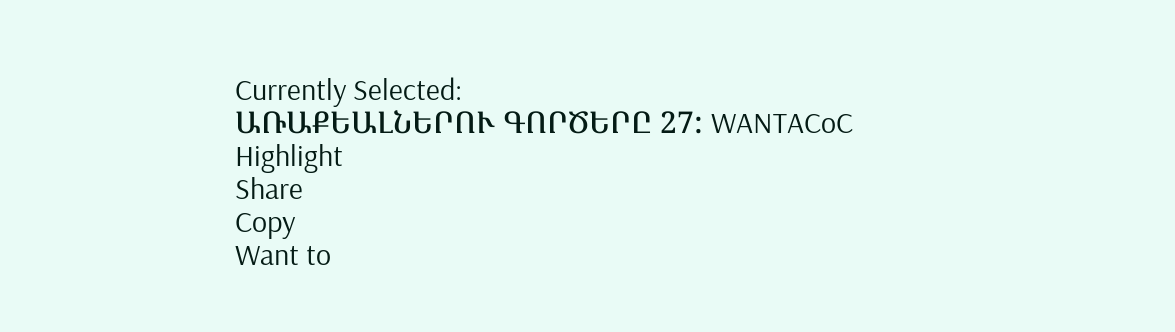Currently Selected:
ԱՌԱՔԵԱԼՆԵՐՈՒ ԳՈՐԾԵՐԸ 27: WANTACoC
Highlight
Share
Copy
Want to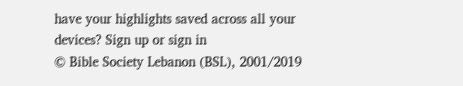have your highlights saved across all your devices? Sign up or sign in
© Bible Society Lebanon (BSL), 2001/2019